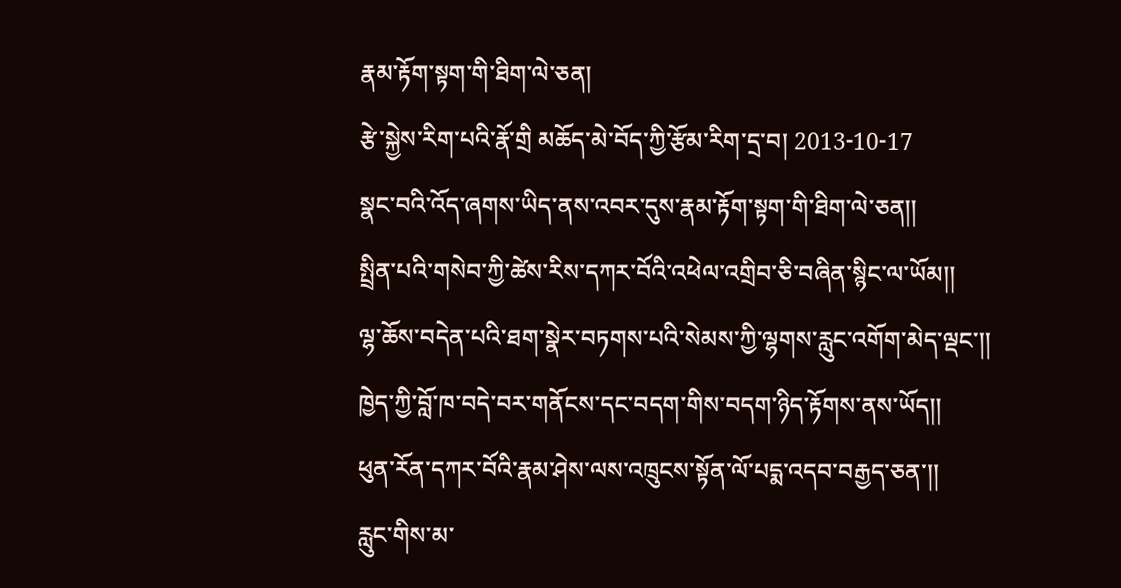རྣམ་རྟོག་སྟག་གི་ཐིག་ལེ་ཅན།
རྩེ་སྐྱེས་རིག་པའི་རྣོ་གྲི མཆོད་མེ་བོད་ཀྱི་རྩོམ་རིག་དྲ་བ། 2013-10-17
སྣང་བའི་འོད་ཞགས་ཡིད་ནས་འབར་དུས་རྣམ་རྟོག་སྟག་གི་ཐིག་ལེ་ཅན།།
སྤྲིན་པའི་གསེབ་ཀྱི་ཚེས་རིས་དཀར་བོའི་འཕེལ་འགྲིབ་ཅི་བཞིན་སྙིང་ལ་ཡོམ།།
ལྷ་ཆོས་བདེན་པའི་ཐག་སྣེར་བཏགས་པའི་སེམས་ཀྱི་ལྷགས་རླུང་འགོག་མེད་ལྡང་།།
ཁྱེད་ཀྱི་བློ་ཁ་བདེ་བར་གནོངས་དང་བདག་གིས་བདག་ཉིད་རྟོགས་ནས་ཡོད།།
ཕུན་རོན་དཀར་བོའི་རྣམ་ཤེས་ལས་འཁྲུངས་སྟོན་ལོ་པདྨ་འདབ་བརྒྱད་ཅན་།།
རླུང་གིས་མ་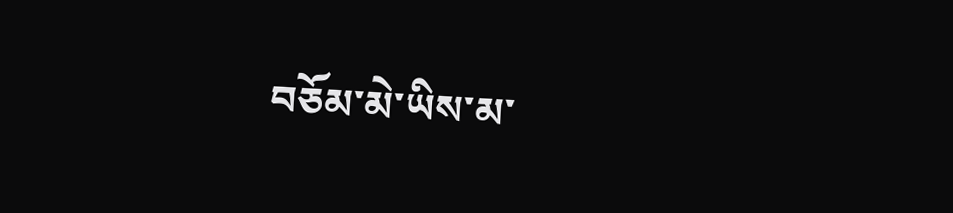བཅོམ་མེ་ཡིས་མ་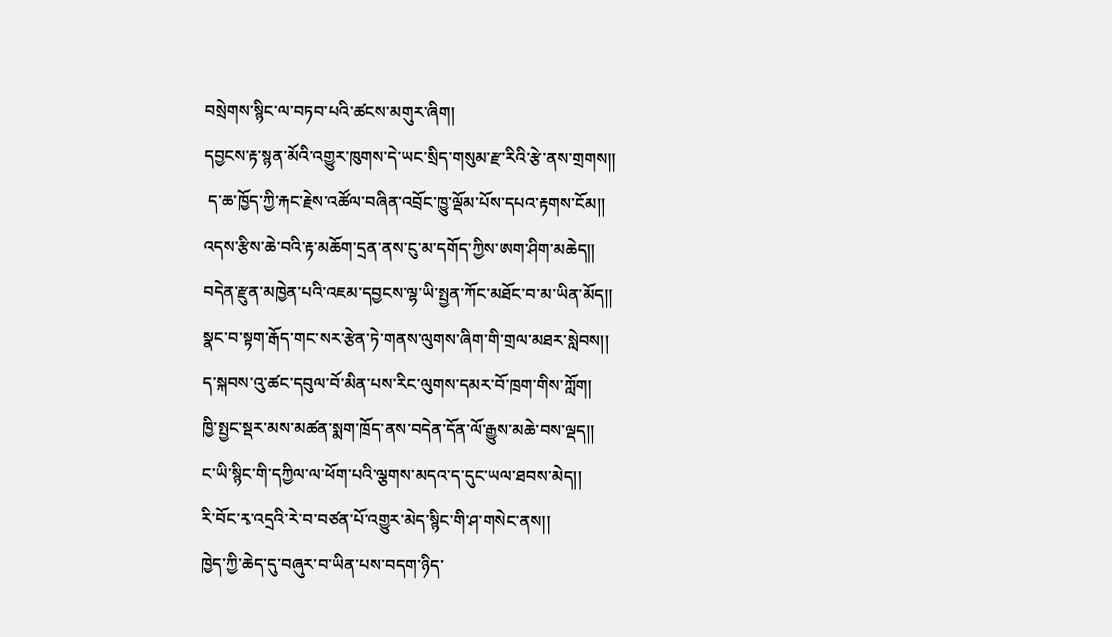བསྲེགས་སྙིང་ལ་བཏབ་པའི་ཚངས་མགུར་ཞིག།
དབྱངས་རྟ་སྙན་མོའི་འགྱུར་ཁུགས་དེ་ཡང་སྲིད་གསུམ་རྫ་རིའི་རྩེ་ནས་གྲགས།།
 ད་ཆ་ཁྱོད་ཀྱི་རྐང་རྗེས་འཚོལ་བཞིན་འབྲོང་ཁྱུ་ལྡོམ་པོས་དཔའ་རྟགས་ངོམ།།
འདས་རྩིས་ཆེ་བའི་རྟ་མཆོག་དྲན་ནས་ངུ་མ་དགོད་ཀྱིས་ཨག་ཤིག་མཆེད།།
བདེན་རྫུན་མཁྱེན་པའི་འཇམ་དབྱངས་ལྷ་ཡི་སྤྱན་ཀོང་མཐོང་བ་མ་ཡིན་མོད།།
སྣང་བ་སྟག་རྒོད་གང་སར་རྩེན་ཏེ་གནས་ལུགས་ཞིག་གི་གྲལ་མཐར་སླེབས།།
ད་སྐབས་འུ་ཚང་དབུལ་བོ་མིན་པས་རིང་ལུགས་དམར་བོ་ཁྲག་གིས་ཀློག།
ཁྱི་སྤྱང་སྡར་མས་མཚན་སྨག་ཁྲོད་ནས་བདེན་དོན་ལོ་རྒྱུས་མཆེ་བས་ལྡད།།
ང་ཡི་སྙིང་གི་དཀྱིལ་ལ་ཕོག་པའི་ལྕགས་མདའ་ད་དུང་ཡལ་ཐབས་མེད།།
རི་བོང་རྭ་འདྲའི་རེ་བ་བཙན་པོ་འགྱུར་མེད་སྙིང་གི་ཤ་གསེང་ནས།།
ཁྱེད་ཀྱི་ཆེད་དུ་བཞུར་བ་ཡིན་པས་བདག་ཉིད་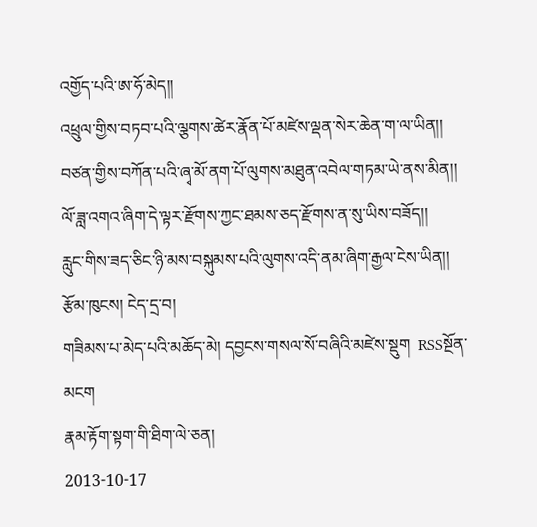འགྱོད་པའི་ཨ་ཧོ་མེད།།
འཕྲུལ་གྱིས་བཏབ་པའི་ལྕགས་ཚེར་རྣོན་པོ་མཛེས་ལྡན་སེར་ཆེན་ག་ལ་ཡིན།།
བཙན་གྱིས་བཀོན་པའི་ཞྭ་མོ་ནག་པོ་ལུགས་མཐུན་འབེལ་གཏམ་ཡེ་ནས་མིན།།
ལོ་ཟླ་འགའ་ཞིག་དེ་ལྟར་རྫོགས་ཀྱང་ཐམས་ཅད་རྫོགས་ན་སུ་ཡིས་བཟོད།།
རླུང་གིས་ཟད་ཅིང་ཉི་མས་བསྐུམས་པའི་ལུགས་འདི་ནམ་ཞིག་རྒྱལ་ངེས་ཡིན།།
རྩོམ་ཁུངས། ངེད་དྲ་བ།
གཟིམས་པ་མེད་པའི་མཆོད་མེ། དབྱངས་གསལ་སོ་བཞིའི་མཛེས་སྡུག  RSSསྔོན་མངག
རྣམ་རྟོག་སྟག་གི་ཐིག་ལེ་ཅན།
2013-10-17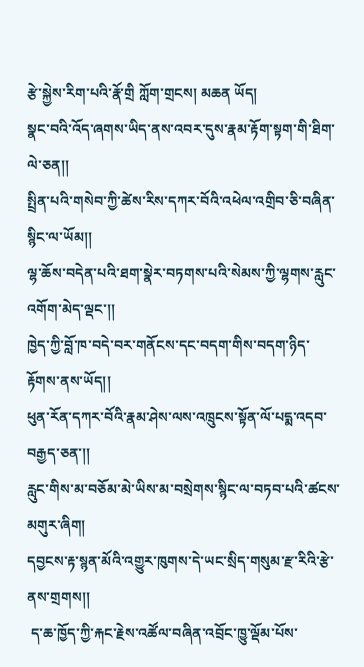རྩེ་སྐྱེས་རིག་པའི་རྣོ་གྲི ཀློག་གྲངས། མཆན ཡོད།
སྣང་བའི་འོད་ཞགས་ཡིད་ནས་འབར་དུས་རྣམ་རྟོག་སྟག་གི་ཐིག་ལེ་ཅན།།
སྤྲིན་པའི་གསེབ་ཀྱི་ཚེས་རིས་དཀར་བོའི་འཕེལ་འགྲིབ་ཅི་བཞིན་སྙིང་ལ་ཡོམ།།
ལྷ་ཆོས་བདེན་པའི་ཐག་སྣེར་བཏགས་པའི་སེམས་ཀྱི་ལྷགས་རླུང་འགོག་མེད་ལྡང་།།
ཁྱེད་ཀྱི་བློ་ཁ་བདེ་བར་གནོངས་དང་བདག་གིས་བདག་ཉིད་རྟོགས་ནས་ཡོད།།
ཕུན་རོན་དཀར་བོའི་རྣམ་ཤེས་ལས་འཁྲུངས་སྟོན་ལོ་པདྨ་འདབ་བརྒྱད་ཅན་།།
རླུང་གིས་མ་བཅོམ་མེ་ཡིས་མ་བསྲེགས་སྙིང་ལ་བཏབ་པའི་ཚངས་མགུར་ཞིག།
དབྱངས་རྟ་སྙན་མོའི་འགྱུར་ཁུགས་དེ་ཡང་སྲིད་གསུམ་རྫ་རིའི་རྩེ་ནས་གྲགས།།
 ད་ཆ་ཁྱོད་ཀྱི་རྐང་རྗེས་འཚོལ་བཞིན་འབྲོང་ཁྱུ་ལྡོམ་པོས་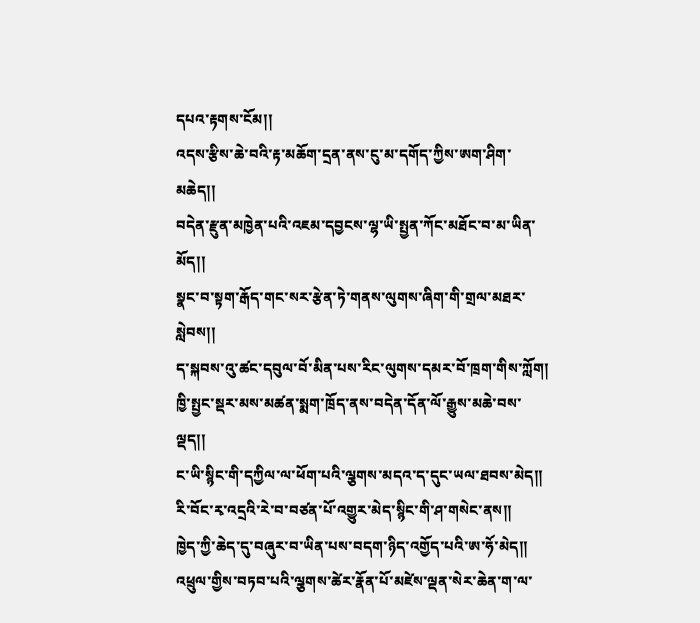དཔའ་རྟགས་ངོམ།།
འདས་རྩིས་ཆེ་བའི་རྟ་མཆོག་དྲན་ནས་ངུ་མ་དགོད་ཀྱིས་ཨག་ཤིག་མཆེད།།
བདེན་རྫུན་མཁྱེན་པའི་འཇམ་དབྱངས་ལྷ་ཡི་སྤྱན་ཀོང་མཐོང་བ་མ་ཡིན་མོད།།
སྣང་བ་སྟག་རྒོད་གང་སར་རྩེན་ཏེ་གནས་ལུགས་ཞིག་གི་གྲལ་མཐར་སླེབས།།
ད་སྐབས་འུ་ཚང་དབུལ་བོ་མིན་པས་རིང་ལུགས་དམར་བོ་ཁྲག་གིས་ཀློག།
ཁྱི་སྤྱང་སྡར་མས་མཚན་སྨག་ཁྲོད་ནས་བདེན་དོན་ལོ་རྒྱུས་མཆེ་བས་ལྡད།།
ང་ཡི་སྙིང་གི་དཀྱིལ་ལ་ཕོག་པའི་ལྕགས་མདའ་ད་དུང་ཡལ་ཐབས་མེད།།
རི་བོང་རྭ་འདྲའི་རེ་བ་བཙན་པོ་འགྱུར་མེད་སྙིང་གི་ཤ་གསེང་ནས།།
ཁྱེད་ཀྱི་ཆེད་དུ་བཞུར་བ་ཡིན་པས་བདག་ཉིད་འགྱོད་པའི་ཨ་ཧོ་མེད།།
འཕྲུལ་གྱིས་བཏབ་པའི་ལྕགས་ཚེར་རྣོན་པོ་མཛེས་ལྡན་སེར་ཆེན་ག་ལ་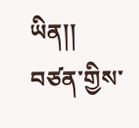ཡིན།།
བཙན་གྱིས་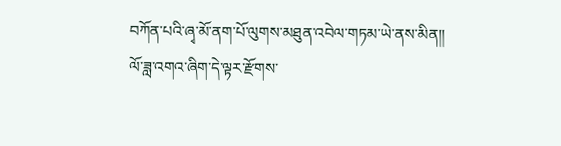བཀོན་པའི་ཞྭ་མོ་ནག་པོ་ལུགས་མཐུན་འབེལ་གཏམ་ཡེ་ནས་མིན།།
ལོ་ཟླ་འགའ་ཞིག་དེ་ལྟར་རྫོགས་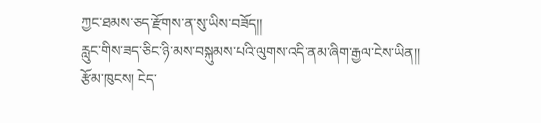ཀྱང་ཐམས་ཅད་རྫོགས་ན་སུ་ཡིས་བཟོད།།
རླུང་གིས་ཟད་ཅིང་ཉི་མས་བསྐུམས་པའི་ལུགས་འདི་ནམ་ཞིག་རྒྱལ་ངེས་ཡིན།།
རྩོམ་ཁུངས། ངེད་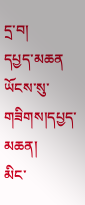དྲ་བ།
དཔྱད་མཆན ཡོངས་སུ་གཟིགས།དཔྱད་མཆན།
མིང་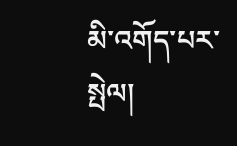མི་འགོད་པར་སྤེལ།